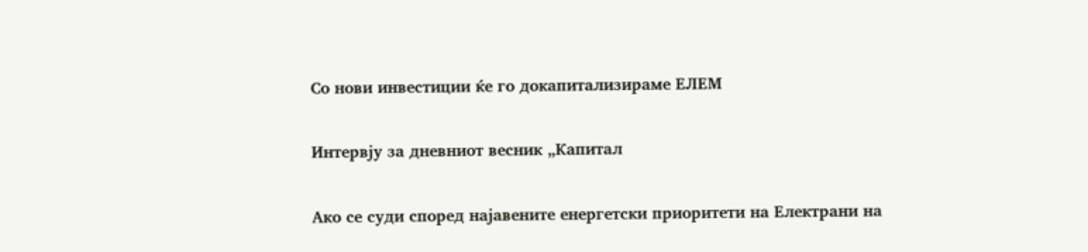Со нови инвестиции ќе го докапитализираме ЕЛЕМ

Интервју за дневниот весник „Капитал

Ако се суди според најавените енергетски приоритети на Електрани на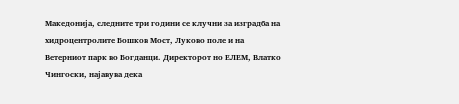Македонија, следните три години се клучни за изградба на хидроцентролите Бошков Мост, Луково поле и на Ветерниот парк во Богданци. Директорот но ЕЛЕМ, Влатко Чингоски, најавува дека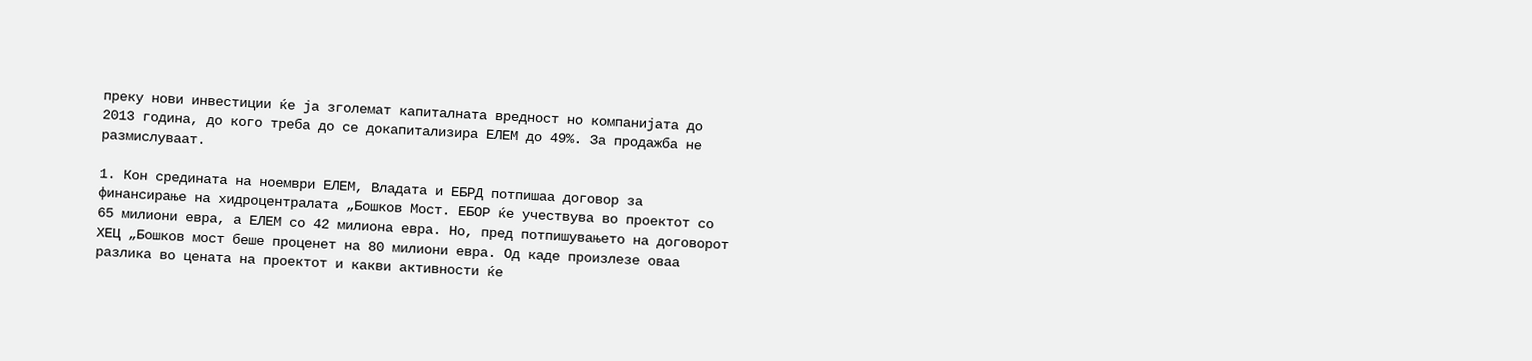преку нови инвестиции ќе ја зголемат капиталната вредност но компанијата до 2013 година, до кого треба до се докапитализира ЕЛЕМ до 49%. За продажба не размислуваат.

1. Кон средината на ноември ЕЛЕМ, Владата и ЕБРД потпишаa договор за финансирање на хидроцентралата „Бошков Мост. ЕБОР ќе учествува во проектот со 65 милиони евра, а ЕЛЕМ со 42 милиона евра. Но, пред потпишувањето на договорот ХЕЦ „Бошков мост беше проценет на 80 милиони евра. Од каде произлезе оваа разлика во цената на проектот и какви активности ќе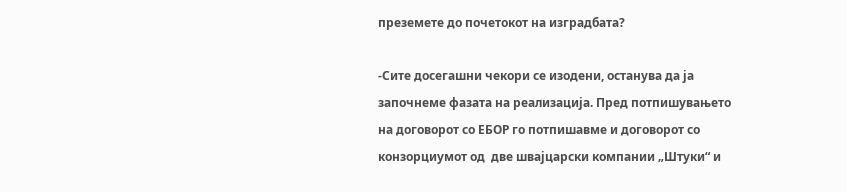преземете до почетокот на изградбата?

-Сите досегашни чекори се изодени, останува да ја започнеме фазата на реализација. Пред потпишувањето на договорот со ЕБОР го потпишавме и договорот со конзорциумот од  две швајцарски компании „Штуки“ и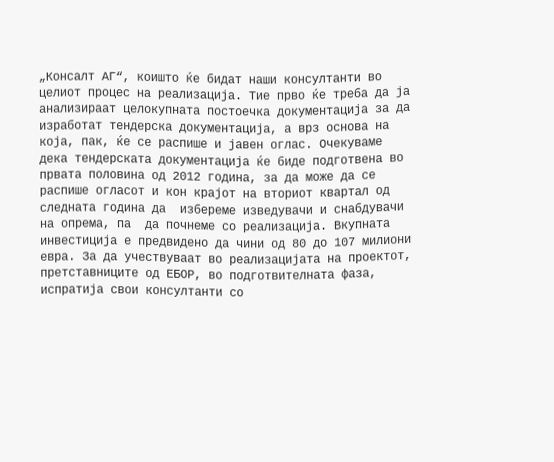„Консалт АГ“, коишто ќе бидат наши консултанти во целиот процес на реализација. Тие прво ќе треба да ја анализираат целокупната постоечка документација за да изработат тендерска документaција, а врз основа на која, пак, ќе се распише и јавен оглас. Очекуваме дека тендерската документација ќе биде подготвена во првата половина од 2012 година, за да може да се распише огласот и кон крајот на вториот квартал од следната година да  избереме изведувачи и снабдувачи на опрема, па  да почнеме со реализација. Вкупната инвестиција е предвидено да чини од 80 до 107 милиони евра. За да учествуваат во реализацијата на проектот, претставниците од ЕБОР, во подготвителната фаза, испратија свои консултанти со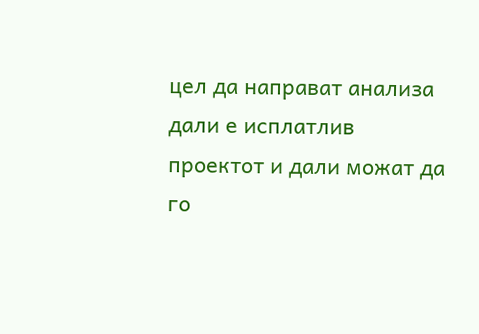цел да направат анализа дали е исплатлив проектот и дали можат да го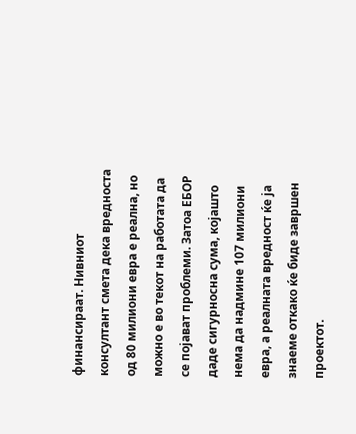финансираат. Нивниот консултант смета дека вредноста од 80 милиони евра е реална, но можно е во текот на работата да се појават проблеми. Затоа ЕБОР даде сигурносна сума, којашто нема да надмине 107 милиони евра, а реалната вредност ќе ја знаеме откако ќе биде завршен проектот.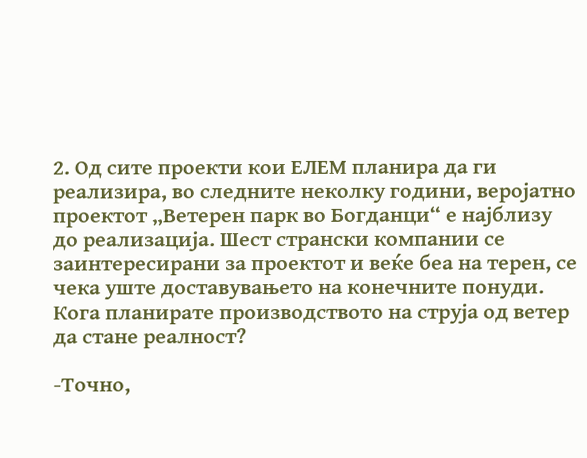2. Од сите проекти кои ЕЛЕМ планира да ги реализира, во следните неколку години, веројатно проектот „Ветерен парк во Богданци“ е најблизу до реализација. Шест странски компании се заинтересирани за проектот и веќе беа на терен, се чека уште доставувањето на конечните понуди. Кога планирате производството на струја од ветер да стане реалност?

-Точно,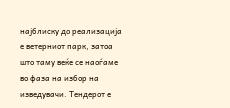најблиску до реализација е ветерниот парк, затоа што таму веќе се наоѓаме во фаза на избор на изведувачи. Тендерот е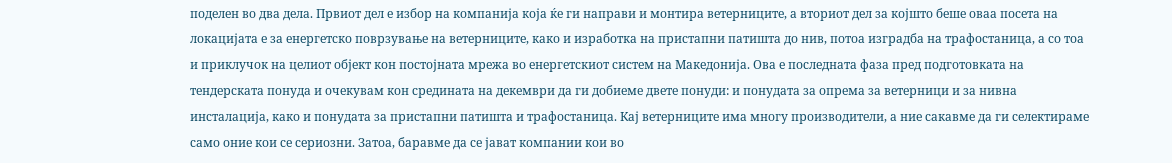поделен во два дела. Првиот дел е избор на компанија која ќе ги направи и монтира ветерниците, а вториот дел за којшто беше оваа посета на локацијата е за енергетско поврзување на ветерниците, како и изработка на пристапни патишта до нив, потоа изградба на трафостаница, а со тоа и приклучок на целиот објект кон постојната мрежа во енергетскиот систем на Македонија. Ова е последната фаза пред подготовката на тендерската понуда и очекувам кон средината на декември да ги добиеме двете понуди: и понудата за опрема за ветерници и за нивна инсталација, како и понудата за пристапни патишта и трафостаница. Кај ветерниците има многу производители, а ние сакавме да ги селектираме само оние кои се сериозни. Затоа, баравме да се јават компании кои во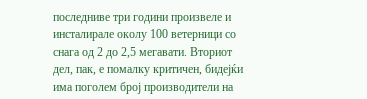последниве три години произвеле и инсталирале околу 100 ветерници со снага од 2 до 2,5 мегавати. Вториот дел, пак, е помалку критичен, бидејќи има поголем број производители на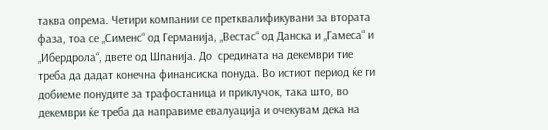таква опрема. Четири компании се претквалификувани за втората фаза, тоа се „Сименс“ од Германија, „Вестас“ од Данска и „Гамеса“ и „Ибердрола“, двете од Шпанија. До  средината на декември тие треба да дадат конечна финансиска понуда. Во истиот период ќе ги добиеме понудите за трафостаница и приклучок, така што, во декември ќе треба да направиме евалуација и очекувам дека на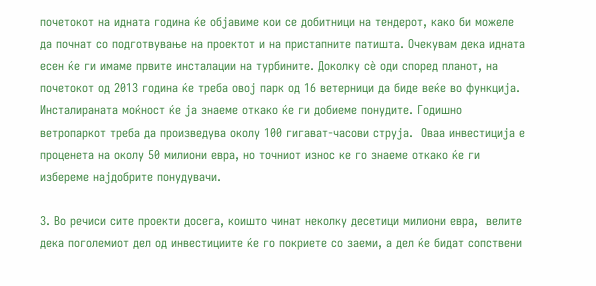почетокот на идната година ќе објавиме кои се добитници на тендерот, како би можеле да почнат со подготвување на проектот и на пристапните патишта. Очекувам дека идната есен ќе ги имаме првите инсталации на турбините. Доколку сè оди според планот, на почетокот од 2013 година ќе треба овој парк од 16 ветерници да биде веќе во функција. Инсталираната моќност ќе ја знаеме откако ќе ги добиеме понудите. Годишно ветропаркот треба да произведува околу 100 гигават-часови струја.  Оваа инвестиција е проценета на околу 50 милиони евра, но точниот износ ке го знаеме откако ќе ги избереме најдобрите понудувачи.

3. Во речиси сите проекти досега, коишто чинат неколку десетици милиони евра,  велите дека поголемиот дел од инвестициите ќе го покриете со заеми, а дел ќе бидат сопствени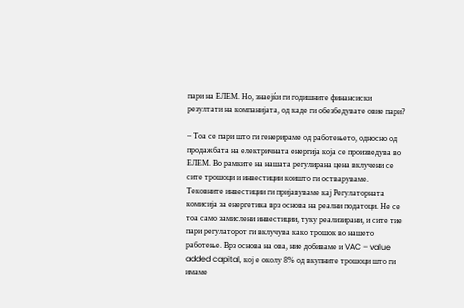пари на ЕЛЕМ. Но, знаејќи ги годишните финансиски резултати на компанијата, од каде ги обезбедувате овие пари?

– Тоа се пари што ги генерираме од работењето, односно од продажбата на електричната енергија која се произведува во ЕЛЕМ. Во рамките на нашата регулирана цена вклучени се сите трошоци и инвестиции коишто ги остваруваме. Тековните инвестиции ги пријавуваме кај Регулаторната комисија за енергетика врз основа на реални податоци. Не се тоа само замислени инвестиции, туку реализирани, и сите тие пари регулаторот ги вклучува како трошок во нашето работење. Врз основа на ова, ние добиваме и VAC – value added capital, кој е околу 8% од вкупните трошоци што ги имаме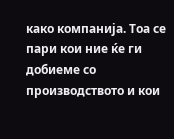како компанија. Тоа се пари кои ние ќе ги добиеме со производството и кои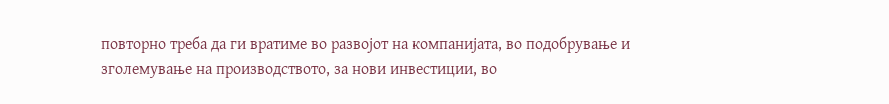повторно треба да ги вратиме во развојот на компанијата, во подобрување и зголемување на производството, за нови инвестиции, во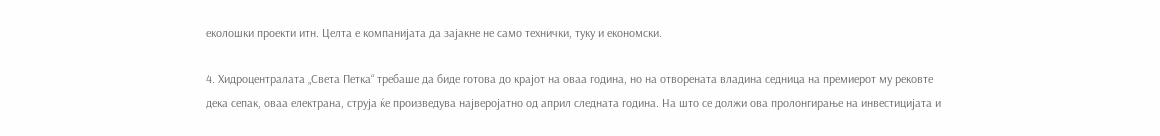еколошки проекти итн. Целта е компанијата да зајакне не само технички, туку и економски.

4. Хидроцентралата „Света Петка“ требаше да биде готова до крајот на оваа година, но на отворената владина седница на премиерот му рековте дека сепак, оваа електрана, струја ќе произведува најверојатно од април следната година. На што се должи ова пролонгирање на инвестицијата и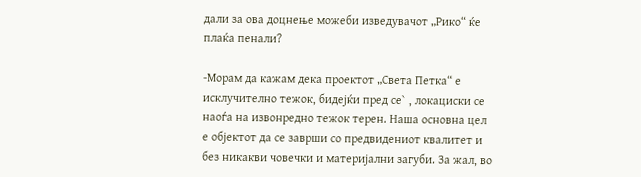дали за ова доцнење можеби изведувачот „Рико“ ќе плаќа пенали?

-Морам да кажам дека проектот „Света Петка“ е исклучително тежок, бидејќи пред се` , локациски се  наоѓа на извонредно тежок терен. Наша основна цел е објектот да се заврши со предвидениот квалитет и без никакви човечки и материјални загуби. За жал, во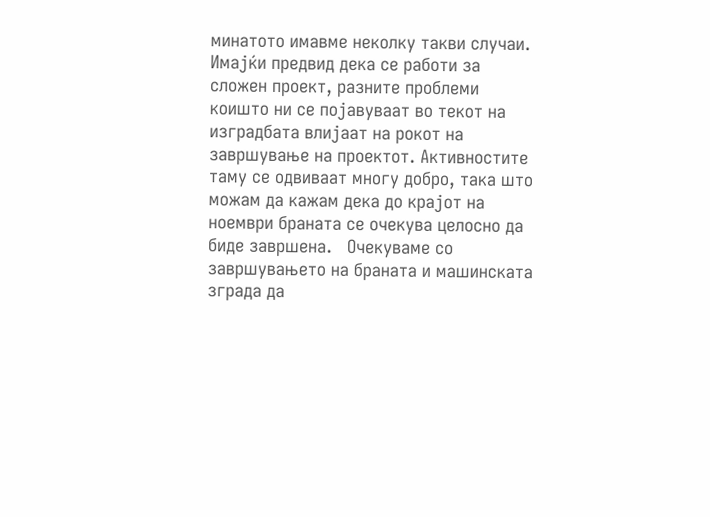минатото имавме неколку такви случаи. Имајќи предвид дека се работи за сложен проект, разните проблеми коишто ни се појавуваат во текот на изградбата влијаат на рокот на завршување на проектот. Активностите таму се одвиваат многу добро, така што можам да кажам дека до крајот на ноември браната се очекува целосно да биде завршена.   Очекуваме со завршувањето на браната и машинската зграда да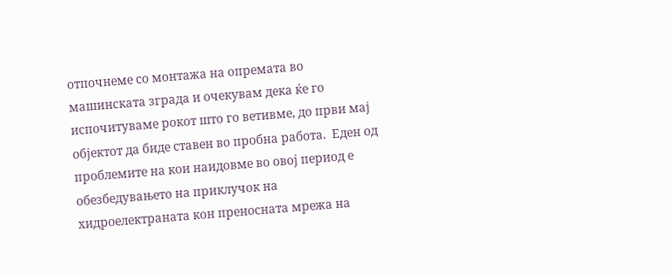отпочнеме со монтажа на опремата во машинската зграда и очекувам дека ќе го испочитуваме рокот што го ветивме, до први мај објектот да биде ставен во пробна работа.  Еден од проблемите на кои наидовме во овој период е обезбедувањето на приклучок на хидроелектраната кон преносната мрежа на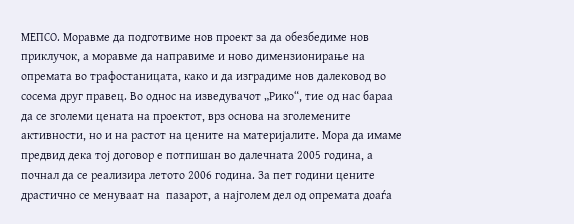МЕПСО. Моравме да подготвиме нов проект за да обезбедиме нов приклучок, а моравме да направиме и ново димензионирање на опремата во трафостаницата, како и да изградиме нов далековод во сосема друг правец. Во однос на изведувачот „Рико“, тие од нас бараа да се зголеми цената на проектот, врз основа на зголемените активности, но и на растот на цените на материјалите. Мора да имаме предвид дека тој договор е потпишан во далечната 2005 година, а почнал да се реализира летото 2006 година. За пет години цените драстично се менуваат на  пазарот, а најголем дел од опремата доаѓа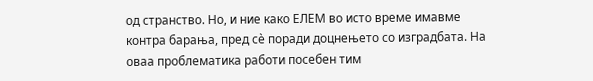од странство. Но, и ние како ЕЛЕМ во исто време имавме контра барања, пред сè поради доцнењето со изградбата. На оваа проблематика работи посебен тим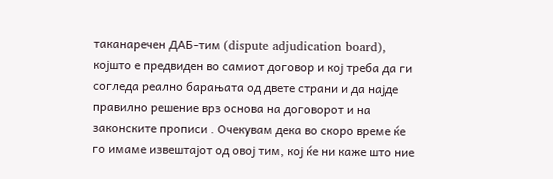таканаречен ДАБ-тим (dispute adjudication board), којшто е предвиден во самиот договор и кој треба да ги согледа реално барањата од двете страни и да најде правилно решение врз основа на договорот и на законските прописи . Очекувам дека во скоро време ќе го имаме извештајот од овој тим, кој ќе ни каже што ние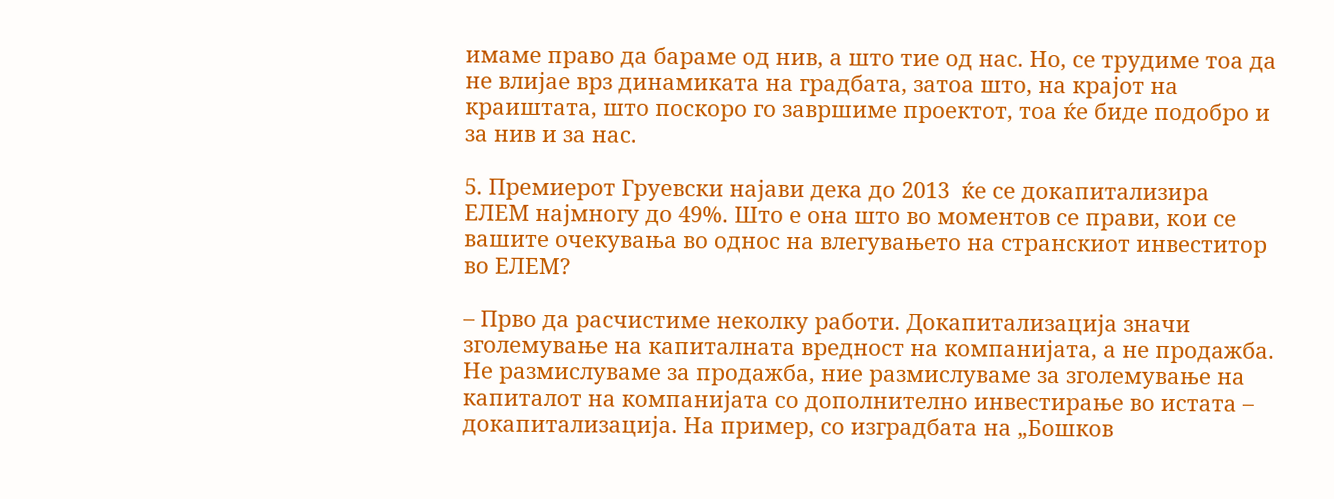имаме право да бараме од нив, а што тие од нас. Но, се трудиме тоа да не влијае врз динамиката на градбата, затоа што, на крајот на краиштата, што поскоро го завршиме проектот, тоа ќе биде подобро и за нив и за нас.

5. Премиерот Груевски најави дека до 2013  ќе се докапитализира ЕЛЕМ најмногу до 49%. Што е она што во моментов се прави, кои се вашите очекувања во однос на влегувањето на странскиот инвеститор во ЕЛЕМ?

– Прво да расчистиме неколку работи. Докапитализација значи зголемување на капиталната вредност на компанијата, а не продажба. Не размислуваме за продажба, ние размислуваме за зголемување на капиталот на компанијата со дополнително инвестирање во истата – докапитализација. На пример, со изградбата на „Бошков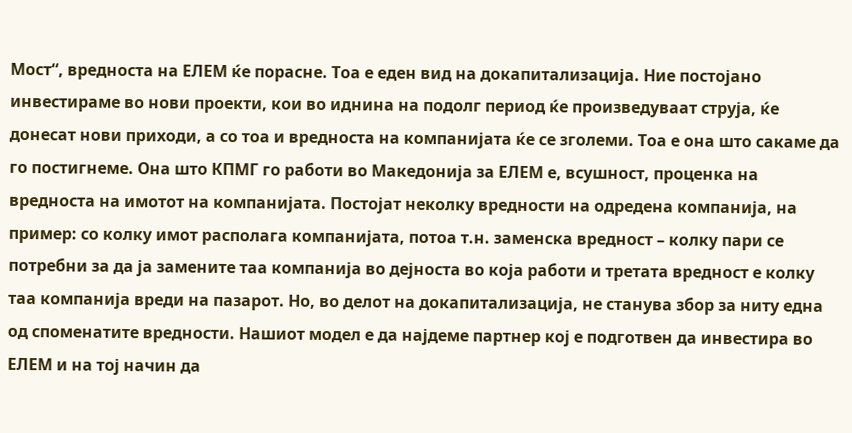Мост“, вредноста на ЕЛЕМ ќе порасне. Тоа е еден вид на докапитализација. Ние постојано инвестираме во нови проекти, кои во иднина на подолг период ќе произведуваат струја, ќе донесат нови приходи, а со тоа и вредноста на компанијата ќе се зголеми. Тоа е она што сакаме да го постигнеме. Она што КПМГ го работи во Македонија за ЕЛЕМ е, всушност, проценка на вредноста на имотот на компанијата. Постојат неколку вредности на одредена компанија, на пример: со колку имот располага компанијата, потоа т.н. заменска вредност – колку пари се потребни за да ја замените таа компанија во дејноста во која работи и третата вредност е колку таа компанија вреди на пазарот. Но, во делот на докапитализација, не станува збор за ниту една од споменатите вредности. Нашиот модел е да најдеме партнер кој е подготвен да инвестира во ЕЛЕМ и на тој начин да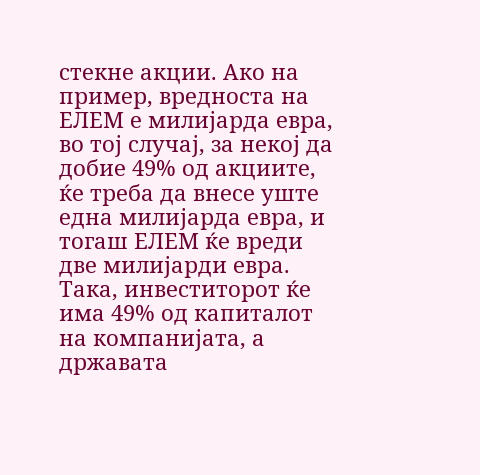стекне акции. Ако на пример, вредноста на ЕЛЕМ е милијарда евра, во тој случај, за некој да добие 49% од акциите, ќе треба да внесе уште една милијарда евра, и тогаш ЕЛЕМ ќе вреди две милијарди евра. Така, инвеститорот ќе има 49% од капиталот на компанијата, а државата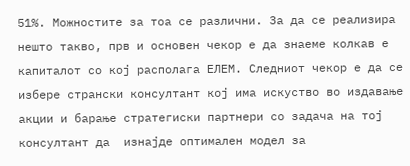51%. Можностите за тоа се различни. За да се реализира нешто такво, прв и основен чекор е да знаеме колкав е капиталот со кој располага ЕЛЕМ. Следниот чекор е да се избере странски консултант кој има искуство во издавање акции и барање стратегиски партнери со задача на тој консултант да  изнајде оптимален модел за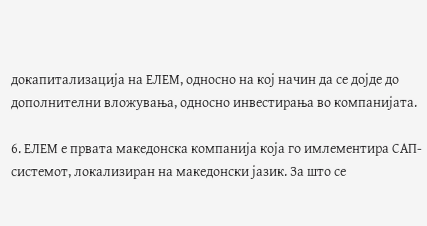докапитализација на ЕЛЕМ, односно на кој начин да се дојде до дополнителни вложувања, односно инвестирања во компанијата.

6. ЕЛЕМ е првата македонска компанија која го имлементира САП-системот, локализиран на македонски јазик. За што се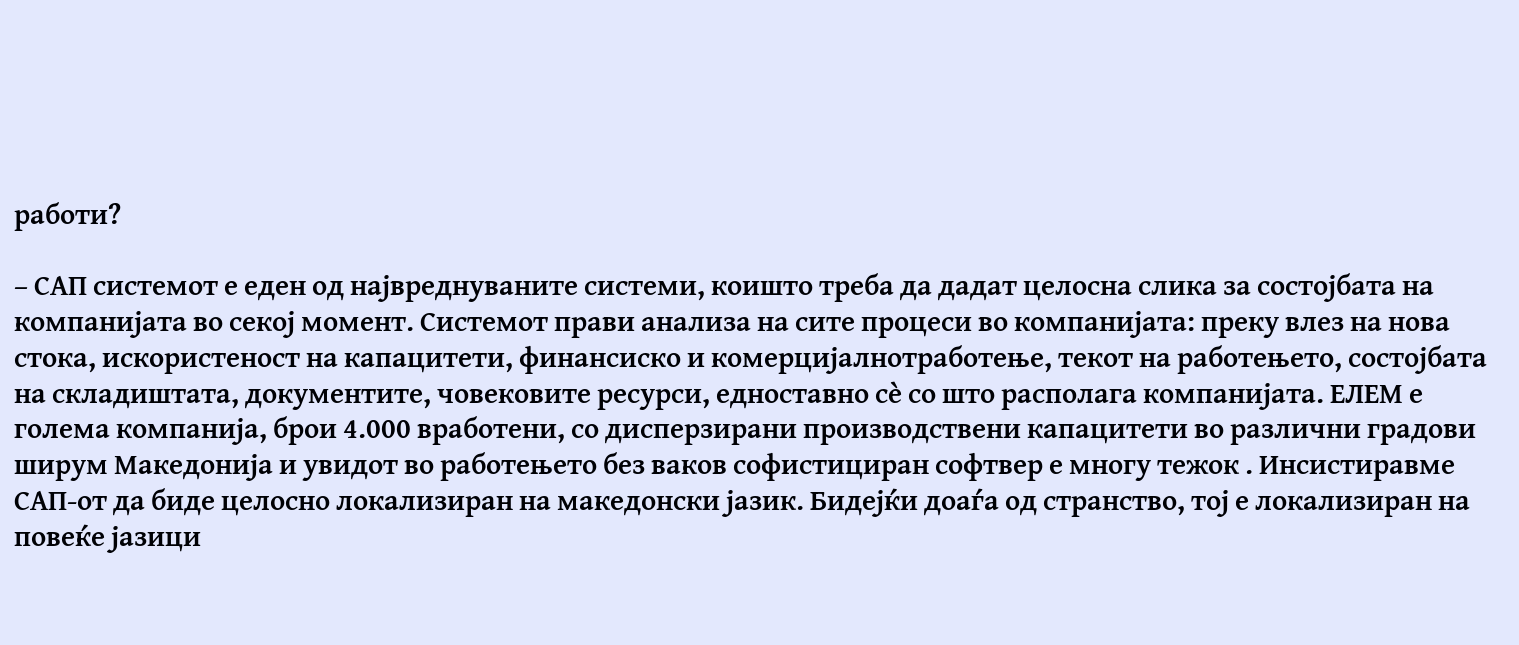работи?

– САП системот е еден од највреднуваните системи, коишто треба да дадат целосна слика за состојбата на компанијата во секој момент. Системот прави анализа на сите процеси во компанијата: преку влез на нова стока, искористеност на капацитети, финансиско и комерцијалнотработење, текот на работењето, состојбата на складиштата, документите, човековите ресурси, едноставно сè со што располага компанијата. ЕЛЕМ е голема компанија, брои 4.000 вработени, со дисперзирани производствени капацитети во различни градови ширум Македонија и увидот во работењето без ваков софистициран софтвер е многу тежок . Инсистиравме САП-от да биде целосно локализиран на македонски јазик. Бидејќи доаѓа од странство, тој е локализиран на повеќе јазици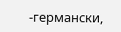-германски,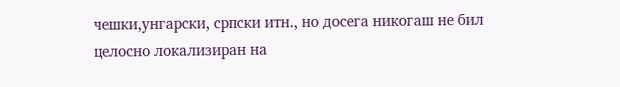чешки,унгарски, српски итн., но досега никогаш не бил целосно локализиран на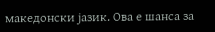македонски јазик. Ова е шанса за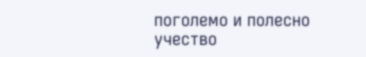поголемо и полесно учество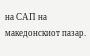на САП на македонскиот пазар.